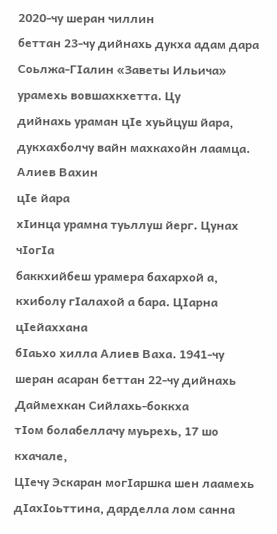2020-чу шеран чиллин
беттан 23-чу дийнахь дукха адам дара Соьлжа-ГIалин «Заветы Ильича» урамехь вовшахкхетта. Цу
дийнахь ураман цIе хуьйцуш йара, дукхахболчу вайн махкахойн лаамца. Алиев Вахин
цIе йара
хIинца урамна туьллуш йерг. Цунах чIогIа
баккхийбеш урамера бахархой а, кхиболу гIалахой а бара. ЦIарна цIейаххана
бIаьхо хилла Алиев Ваха. 1941-чу шеран асаран беттан 22-чу дийнахь Даймехкан Сийлахь-боккха
тIом болабеллачу муьрехь, 17 шо кхачале,
ЦIечу Эскаран могIаршка шен лаамехь дIахIоьттина, дарделла лом санна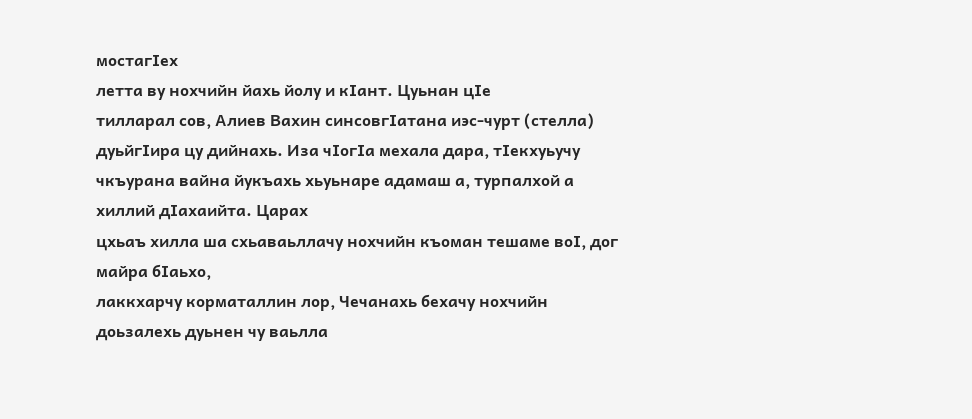мостагIех
летта ву нохчийн йахь йолу и кIант. Цуьнан цIе
тилларал сов, Алиев Вахин синсовгIатана иэс-чурт (стелла) дуьйгIира цу дийнахь. Иза чIогIа мехала дара, тIекхуьучу
чкъурана вайна йукъахь хьуьнаре адамаш а, турпалхой а хиллий дIахаийта. Царах
цхьаъ хилла ша схьаваьллачу нохчийн къоман тешаме воI, дог майра бIаьхо,
лаккхарчу корматаллин лор, Чечанахь бехачу нохчийн доьзалехь дуьнен чу ваьлла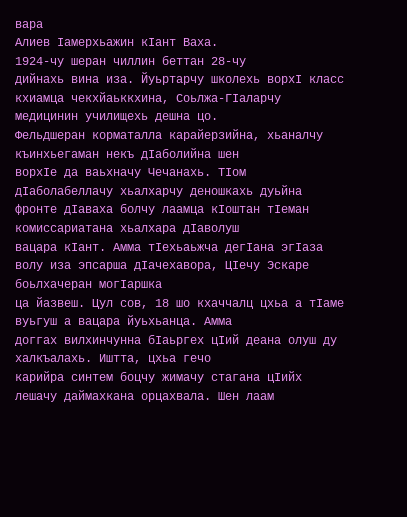вара
Алиев Iамерхьажин кIант Ваха.
1924-чу шеран чиллин беттан 28-чу
дийнахь вина иза. Йуьртарчу школехь ворхI класс кхиамца чекхйаьккхина, Соьлжа-ГIаларчу медицинин училищехь дешна цо.
Фельдшеран корматалла карайерзийна, хьаналчу къинхьегаман некъ дIаболийна шен
ворхIе да ваьхначу Чечанахь. ТIом дIаболабеллачу хьалхарчу деношкахь дуьйна
фронте дIаваха болчу лаамца кIоштан тIеман комиссариатана хьалхара дIаволуш
вацара кIант. Амма тIехьаьжча дегIана эгIаза волу иза эпсарша дIачехавора, ЦIечу Эскаре боьлхачеран могIаршка
ца йазвеш. Цул сов, 18 шо кхаччалц цхьа а тIаме вуьгуш а вацара йуьхьанца. Амма
доггах вилхинчунна бIаьргех цIий деана олуш ду халкъалахь. Иштта, цхьа гечо
карийра синтем боцчу жимачу стагана цIийх лешачу даймахкана орцахвала. Шен лаам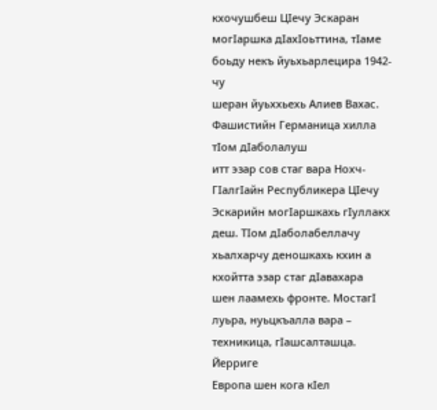кхочушбеш ЦIечу Эскаран могIаршка дIахIоьттина, тIаме боьду некъ йуьхьарлецира 1942-чу
шеран йуьххьехь Алиев Вахас.
Фашистийн Германица хилла тIом дIаболалуш
итт эзар сов стаг вара Нохч-ГIалгIайн Республикера ЦIечу Эскарийн могIаршкахь гIуллакх
деш. ТIом дIаболабеллачу хьалхарчу деношкахь кхин а кхойтта эзар стаг дIавахара
шен лаамехь фронте. МостагI луьра, нуьцкъалла вара – техникица, гIашсалташца. Йерриге
Европа шен кога кIел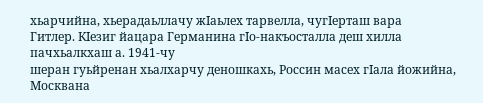хьарчийна, хьерадаьллачу жIаьлех тарвелла, чугIерташ вара
Гитлер. КIезиг йацара Германина гIо-накъосталла деш хилла пачхьалкхаш а. 1941-чу
шеран гуьйренан хьалхарчу деношкахь, Россин масех гIала йожийна, Москвана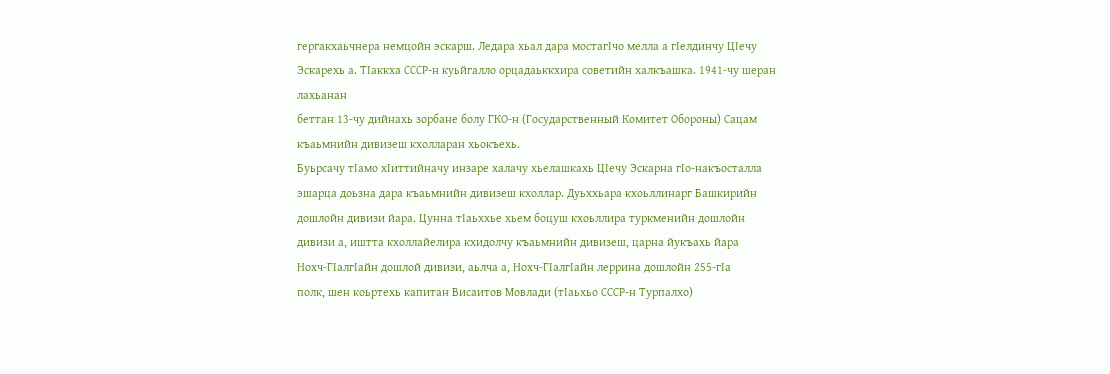гергакхаьчнера немцойн эскарш. Ледара хьал дара мостагIчо мелла а гIелдинчу ЦIечу
Эскарехь а. ТIаккха СССР-н куьйгалло орцадаьккхира советийн халкъашка. 1941-чу шеран лахьанан
беттан 13-чу дийнахь зорбане болу ГКО-н (Государственный Комитет Обороны) Сацам
къаьмнийн дивизеш кхолларан хьокъехь.
Буьрсачу тIамо хIиттийначу инзаре халачу хьелашкахь ЦIечу Эскарна гIо-накъосталла
эшарца доьзна дара къаьмнийн дивизеш кхоллар. Дуьххьара кхоьллинарг Башкирийн
дошлойн дивизи йара. Цунна тIаьххье хьем боцуш кхоьллира туркменийн дошлойн
дивизи а, иштта кхоллайелира кхидолчу къаьмнийн дивизеш, царна йукъахь йара
Нохч-ГIалгIайн дошлой дивизи, аьлча а, Нохч-ГIалгIайн леррина дошлойн 255-гIа
полк, шен коьртехь капитан Висаитов Мовлади (тIаьхьо СССР-н Турпалхо)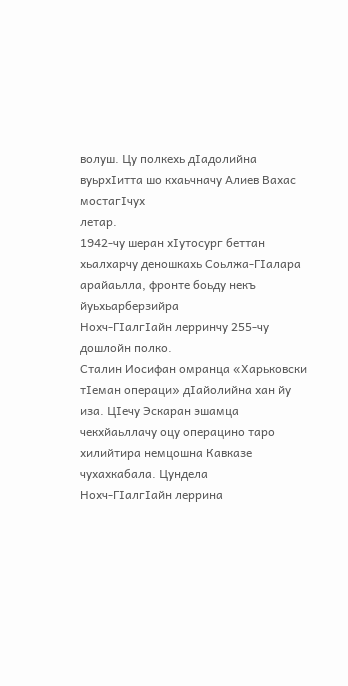волуш. Цу полкехь дIадолийна вуьрхIитта шо кхаьчначу Алиев Вахас мостагIчух
летар.
1942-чу шеран хIутосург беттан
хьалхарчу деношкахь Соьлжа-ГIалара арайаьлла, фронте боьду некъ йуьхьарберзийра
Нохч-ГIалгIайн лерринчу 255-чу дошлойн полко.
Сталин Иосифан омранца «Харьковски тIеман операци» дIайолийна хан йу иза. ЦIечу Эскаран эшамца
чекхйаьллачу оцу операцино таро хилийтира немцошна Кавказе чухахкабала. Цундела
Нохч-ГIалгIайн леррина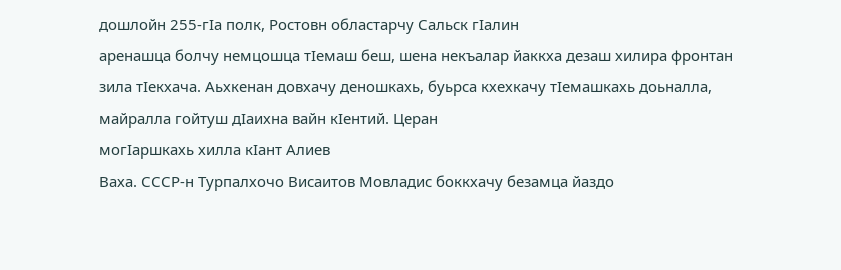дошлойн 255-гIа полк, Ростовн областарчу Сальск гIалин
аренашца болчу немцошца тIемаш беш, шена некъалар йаккха дезаш хилира фронтан
зила тIекхача. Аьхкенан довхачу деношкахь, буьрса кхехкачу тIемашкахь доьналла,
майралла гойтуш дIаихна вайн кIентий. Церан
могIаршкахь хилла кIант Алиев
Ваха. СССР-н Турпалхочо Висаитов Мовладис боккхачу безамца йаздо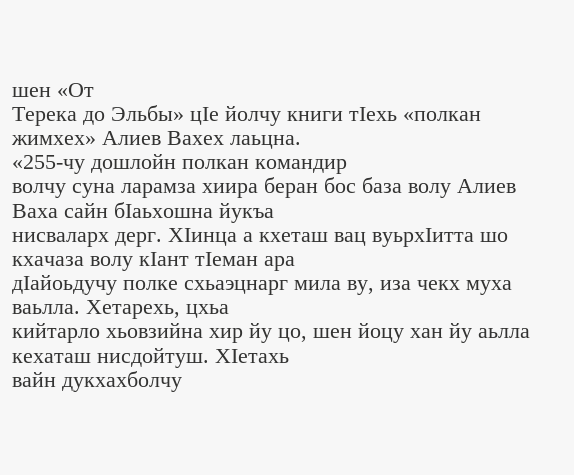шен «От
Терека до Эльбы» цIе йолчу книги тIехь «полкан жимхех» Алиев Вахех лаьцна.
«255-чу дошлойн полкан командир
волчу суна ларамза хиира беран бос база волу Алиев Ваха сайн бIаьхошна йукъа
нисваларх дерг. ХIинца а кхеташ вац вуьрхIитта шо кхачаза волу кIант тIеман ара
дIайоьдучу полке схьаэцнарг мила ву, иза чекх муха ваьлла. Хетарехь, цхьа
кийтарло хьовзийна хир йу цо, шен йоцу хан йу аьлла кехаташ нисдойтуш. ХIетахь
вайн дукхахболчу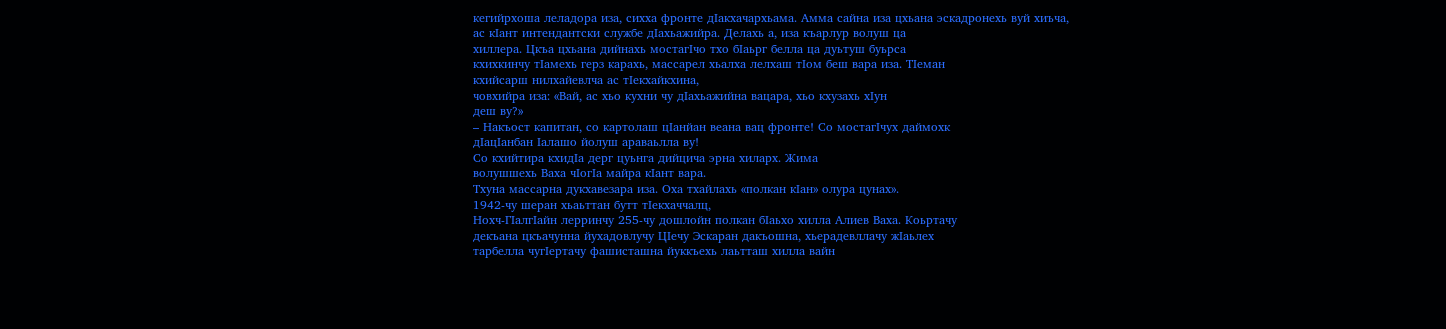кегийрхоша леладора иза, сихха фронте дIакхачархьама. Амма сайна иза цхьана эскадронехь вуй хиъча,
ас кIант интендантски службе дIахьажийра. Делахь а, иза къарлур волуш ца
хиллера. Цкъа цхьана дийнахь мостагIчо тхо бIаьрг белла ца дуьтуш буьрса
кхихкинчу тIамехь герз карахь, массарел хьалха лелхаш тIом беш вара иза. ТIеман
кхийсарш нилхайевлча ас тIекхайкхина,
човхийра иза: «Вай, ас хьо кухни чу дIахьажийна вацара, хьо кхузахь хIун
деш ву?»
– Накъост капитан, со картолаш цIанйан веана вац фронте! Со мостагIчух даймохк
дIацIанбан Iалашо йолуш араваьлла ву!
Со кхийтира кхидIа дерг цуьнга дийцича эрна хиларх. Жима
волушшехь Ваха чIогIа майра кIант вара.
Тхуна массарна дукхавезара иза. Оха тхайлахь «полкан кIан» олура цунах».
1942-чу шеран хьаьттан бутт тIекхаччалц,
Нохч-ГIалгIайн лерринчу 255-чу дошлойн полкан бIаьхо хилла Алиев Ваха. Коьртачу
декъана цкъачунна йухадовлучу ЦIечу Эскаран дакъошна, хьерадевллачу жIаьлех
тарбелла чугIертачу фашисташна йуккъехь лаьтташ хилла вайн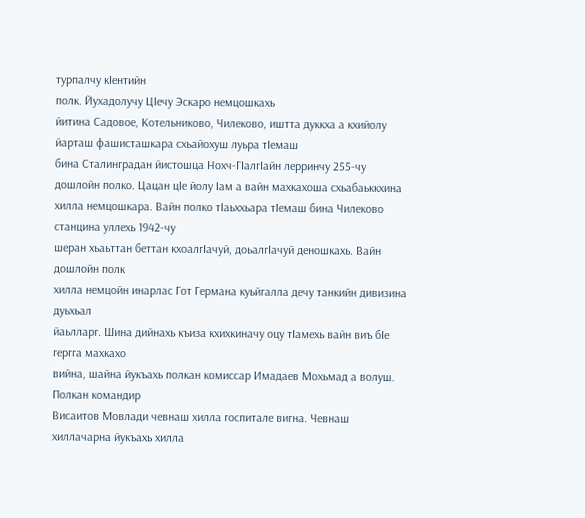турпалчу кIентийн
полк. Йухадолучу ЦIечу Эскаро немцошкахь
йитина Садовое, Котельниково, Чилеково, иштта дуккха а кхийолу йарташ фашисташкара схьайохуш луьра тIемаш
бина Сталинградан йистошца Нохч-ГIалгIайн лерринчу 255-чу дошлойн полко. Цацан цIе йолу Iам а вайн махкахоша схьабаьккхина
хилла немцошкара. Вайн полко тIаьххьара тIемаш бина Чилеково станцина уллехь 1942-чу
шеран хьаьттан беттан кхоалгIачуй, доьалгIачуй деношкахь. Вайн дошлойн полк
хилла немцойн инарлас Гот Германа куьйгалла дечу танкийн дивизина дуьхьал
йаьлларг. Шина дийнахь къиза кхихкиначу оцу тIамехь вайн виъ бIе гергга махкахо
вийна, шайна йукъахь полкан комиссар Имадаев Мохьмад а волуш. Полкан командир
Висаитов Мовлади чевнаш хилла госпитале вигна. Чевнаш хиллачарна йукъахь хилла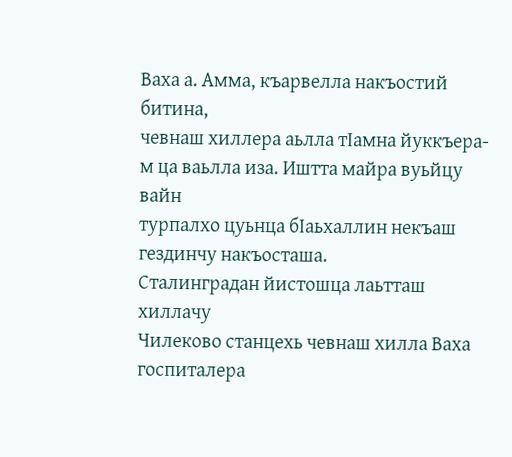Ваха а. Амма, къарвелла накъостий битина,
чевнаш хиллера аьлла тIамна йуккъера-м ца ваьлла иза. Иштта майра вуьйцу вайн
турпалхо цуьнца бIаьхаллин некъаш гездинчу накъосташа.
Сталинградан йистошца лаьтташ хиллачу
Чилеково станцехь чевнаш хилла Ваха госпиталера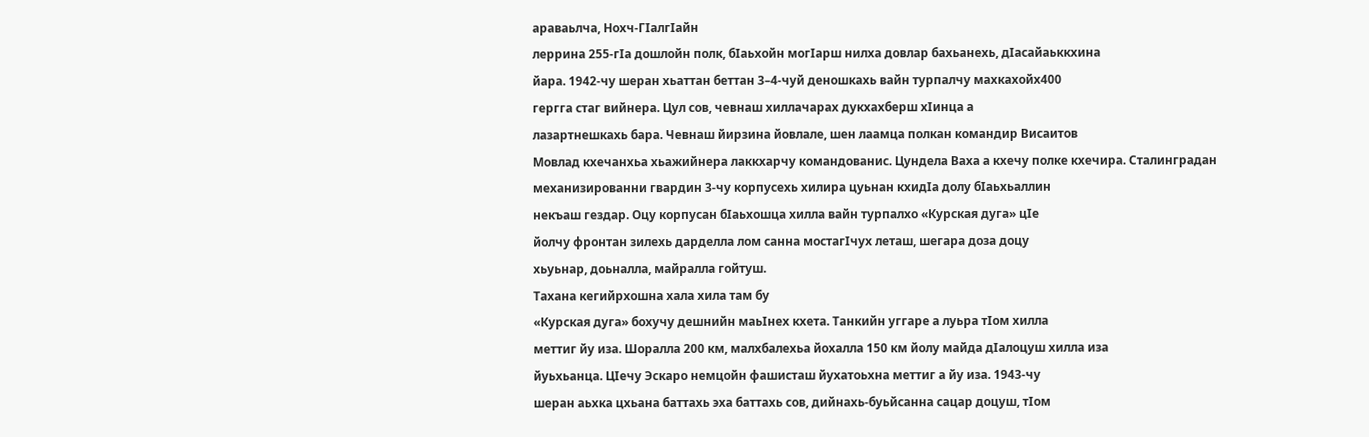араваьлча, Нохч-ГIалгIайн
леррина 255-гIа дошлойн полк, бIаьхойн могIарш нилха довлар бахьанехь, дIасайаьккхина
йара. 1942-чу шеран хьаттан беттан 3–4-чуй деношкахь вайн турпалчу махкахойх400
гергга стаг вийнера. Цул сов, чевнаш хиллачарах дукхахберш хIинца а
лазартнешкахь бара. Чевнаш йирзина йовлале, шен лаамца полкан командир Висаитов
Мовлад кхечанхьа хьажийнера лаккхарчу командованис. Цундела Ваха а кхечу полке кхечира. Сталинградан
механизированни гвардин 3-чу корпусехь хилира цуьнан кхидIа долу бIаьхьаллин
некъаш гездар. Оцу корпусан бIаьхошца хилла вайн турпалхо «Курская дуга» цIе
йолчу фронтан зилехь дарделла лом санна мостагIчух леташ, шегара доза доцу
хьуьнар, доьналла, майралла гойтуш.
Тахана кегийрхошна хала хила там бу
«Курская дуга» бохучу дешнийн маьIнех кхета. Танкийн уггаре а луьра тIом хилла
меттиг йу иза. Шоралла 200 км, малхбалехьа йохалла 150 км йолу майда дIалоцуш хилла иза
йуьхьанца. ЦIечу Эскаро немцойн фашисташ йухатоьхна меттиг а йу иза. 1943-чу
шеран аьхка цхьана баттахь эха баттахь сов, дийнахь-буьйсанна сацар доцуш, тIом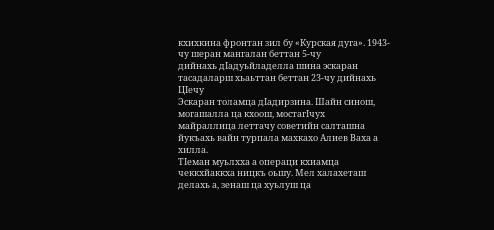кхихкина фронтан зил бу «Курская дуга». 1943-чу шеран мангалан беттан 5-чу
дийнахь дIадуьйладелла шина эскаран тасадаларш хьаьттан беттан 23-чу дийнахь ЦIечу
Эскаран толамца дIадирзина. Шайн синош, могашалла ца кхоош, мостагIчух
майраллица леттачу советийн салташна
йукъахь вайн турпала махкахо Алиев Ваха а хилла.
ТIеман муьлхха а операци кхиамца
чеккхйаккха ницкъ оьшу. Мел халахеташ делахь а, зенаш ца хуьлуш ца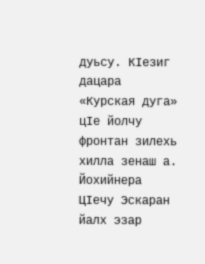дуьсу. КIезиг
дацара «Курская дуга» цIе йолчу фронтан зилехь хилла зенаш а. Йохийнера ЦIечу Эскаран
йалх эзар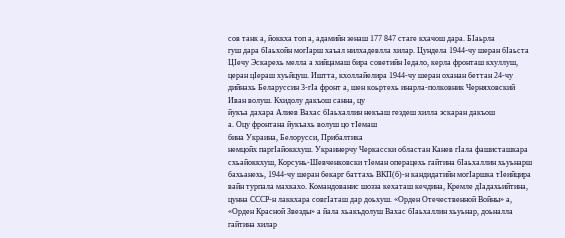сов танк а, йоккха топ а, адамийн зенаш 177 847 стаге кхачош дара. БIаьрла
гуш дара бIаьхойн могIарш хаъал нилхадевлла хилар. Цундела 1944-чу шеран бIаьста
ЦIечу Эскарехь мелла а хийцамаш бира советийн Iедало, керла фронташ кхуллуш,
церан цIераш хуьйцуш. Иштта, кхоллайелира 1944-чу шеран оханан беттан 24-чу
дийнахь Беларуссин 3-гIа фронт а, шен коьртехь инарла-полковник Черняховский
Иван волуш. Кхидолу дакъош санна, цу
йукъа дахара Алиев Вахас бIаьхаллин некъаш гездеш хилла эскаран дакъош
а. Оцу фронтана йукъахь волуш цо тIемаш
бина Украина, Белорусси, Прибалтика
немцойх паргIайоккхуш. Украинерчу Черкасски областан Канев гIала фашисташкара
схьайоккхуш, Корсунь-Шевченковски тIеман операцехь гайтина бIаьхаллин хьуьнарш
бахьанехь, 1944-чу шеран бекарг баттахь ВКП(б)-н кандидатийн могIаршка тIеийцира
вайн турпала махкахо. Командованис шозза кехаташ кечдина, Кремле дIадахьийтина,
цунна СССР-н лаккхара совгIаташ дар доьхуш. «Орден Отечественной Войны» а,
«Орден Красной Звезды» а йала хьакъдолуш Вахас бIаьхаллин хьуьнар, доьналла
гайтина хилар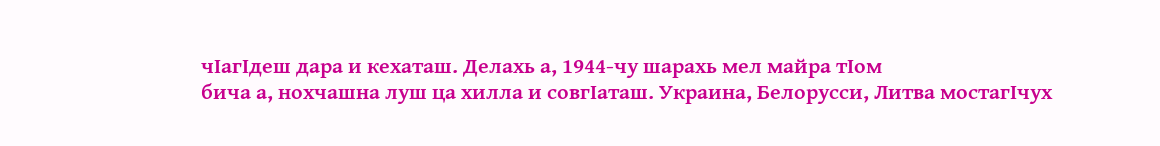чIагIдеш дара и кехаташ. Делахь а, 1944-чу шарахь мел майра тIом
бича а, нохчашна луш ца хилла и совгIаташ. Украина, Белорусси, Литва мостагIчух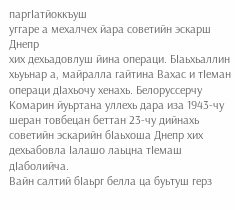паргIатйоккъуш
уггаре а мехалчех йара советийн эскарш Днепр
хих дехьадовлуш йина операци. БIаьхьаллин хьуьнар а, майралла гайтина Вахас и тIеман операци дIахьочу хенахь. Белоруссерчу Комарин йуьртана уллехь дара иза 1943-чу шеран товбецан беттан 23-чу дийнахь
советийн эскарийн бIаьхоша Днепр хих дехьабовла Iалашо лаьцна тIемаш дIаболийча.
Вайн салтий бIаьрг белла ца буьтуш герз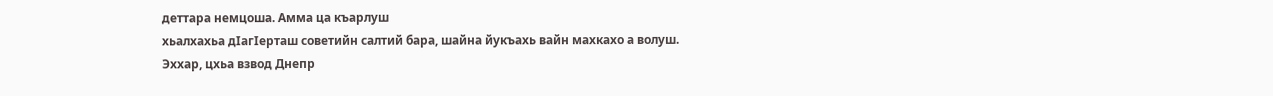деттара немцоша. Амма ца къарлуш
хьалхахьа дIагIерташ советийн салтий бара, шайна йукъахь вайн махкахо а волуш.
Эххар, цхьа взвод Днепр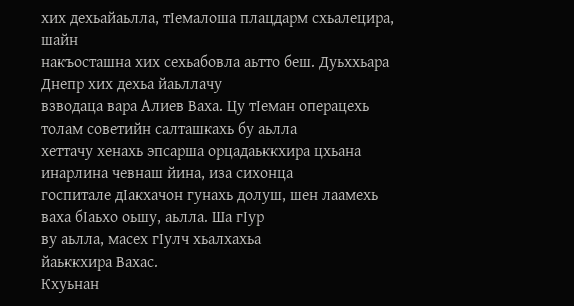хих дехьайаьлла, тIемалоша плацдарм схьалецира, шайн
накъосташна хих сехьабовла аьтто беш. Дуьххьара Днепр хих дехьа йаьллачу
взводаца вара Алиев Ваха. Цу тIеман операцехь толам советийн салташкахь бу аьлла
хеттачу хенахь эпсарша орцадаьккхира цхьана инарлина чевнаш йина, иза сихонца
госпитале дIакхачон гунахь долуш, шен лаамехь ваха бIаьхо оьшу, аьлла. Ша гIур
ву аьлла, масех гIулч хьалхахьа
йаьккхира Вахас.
Кхуьнан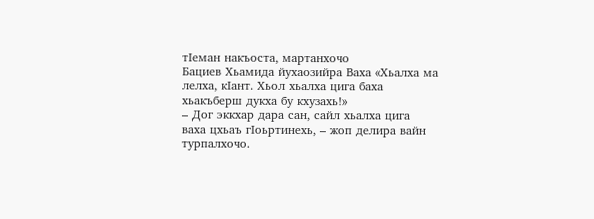тIеман накъоста, мартанхочо
Бациев Хьамида йухаозийра Ваха «Хьалха ма лелха, кIант. Хьол хьалха цига баха
хьакъберш дукха бу кхузахь!»
– Дог эккхар дара сан, сайл хьалха цига
ваха цхьаъ гIоьртинехь, – жоп делира вайн турпалхочо.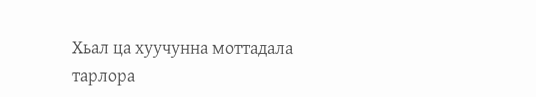Хьал ца хуучунна моттадала тарлора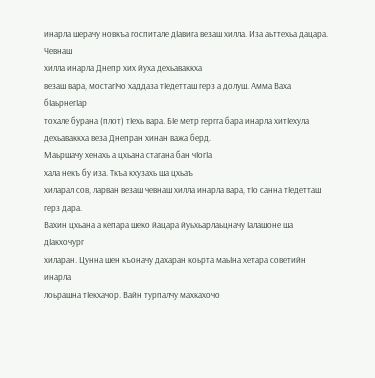инарла шерачу новкъа госпитале дIавига везаш хилла. Иза аьттехьа дацара. Чевнаш
хилла инарла Днепр хих йуха дехьаваккха
везаш вара, мостагIчо хаддаза тIедетташ герз а долуш. Амма Ваха бIаьрнегIар
тохале бурана (плот) тIехь вара. БIе метр гергга бара инарла хитIехула
дехьаваккха веза Днепран хинан важа берд.
Маьршачу хенахь а цхьана стагана бан чIогIа
хала некъ бу иза. Ткъа кхузахь ша цхьаъ
хиларал сов, ларван везаш чевнаш хилла инарла вара, тIо санна тIедетташ герз дара.
Вахин цхьана а кепара шеко йацара йуьхьарлаьцначу Iалашоне ша дIакхочург
хиларан. Цунна шен къоначу дахаран коьрта маьIна хетара советийн инарла
лоьрашна тIекхачор. Вайн турпалчу махкахочо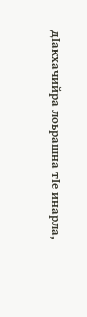дIакхачийра лоьрашна тIе инарла,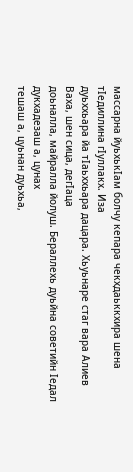массарна йуьхькIам болчу кепара чекхдаьккхира шена тIедиллина гIуллакх. Иза
дуьххьара йа тIаьххьара дацара. Хьуьнаре стаг вара Алиев Ваха, шен сица, дегIаца
доьналла, майралла йолуш. Бераллехь дуьйна советийн Iедал дукхадезаш а, цунах
тешаш а, цуьнан дуьхьа,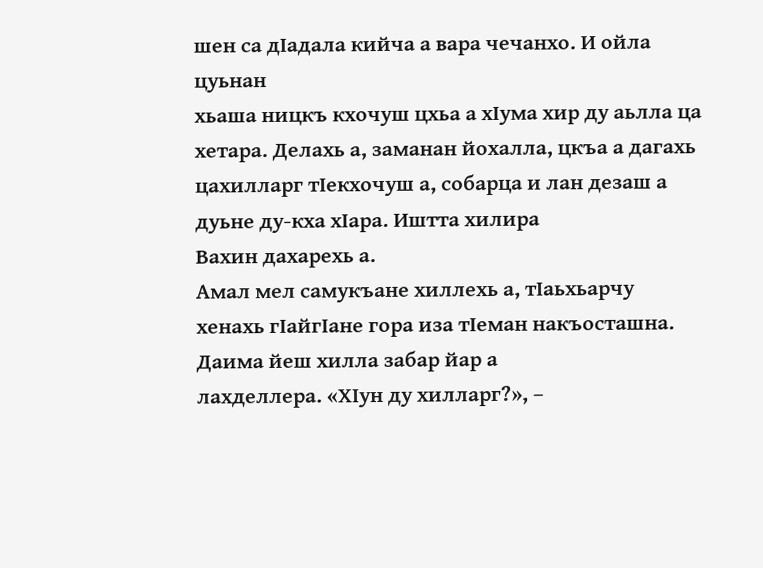шен са дIадала кийча а вара чечанхо. И ойла цуьнан
хьаша ницкъ кхочуш цхьа а хIума хир ду аьлла ца хетара. Делахь а, заманан йохалла, цкъа а дагахь
цахилларг тIекхочуш а, собарца и лан дезаш а дуьне ду-кха хIара. Иштта хилира
Вахин дахарехь а.
Амал мел самукъане хиллехь а, тIаьхьарчу
хенахь гIайгIане гора иза тIеман накъосташна. Даима йеш хилла забар йар а
лахделлера. «ХIун ду хилларг?», –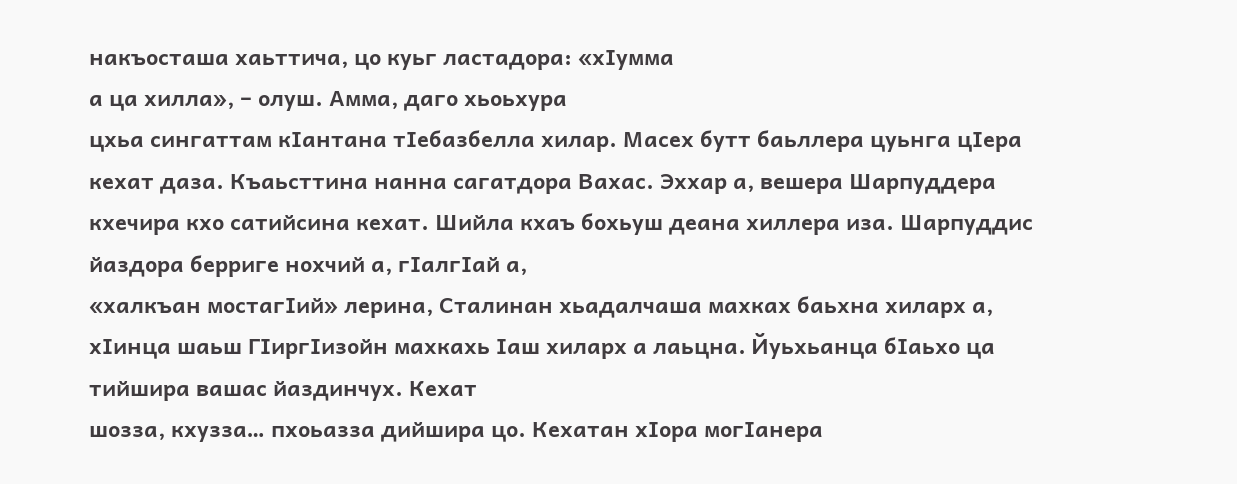накъосташа хаьттича, цо куьг ластадора: «хIумма
а ца хилла», – олуш. Амма, даго хьоьхура
цхьа сингаттам кIантана тIебазбелла хилар. Масех бутт баьллера цуьнга цIера
кехат даза. Къаьсттина нанна сагатдора Вахас. Эххар а, вешера Шарпуддера
кхечира кхо сатийсина кехат. Шийла кхаъ бохьуш деана хиллера иза. Шарпуддис
йаздора берриге нохчий а, гIалгIай а,
«халкъан мостагIий» лерина, Сталинан хьадалчаша махках баьхна хиларх а,
хIинца шаьш ГIиргIизойн махкахь Iаш хиларх а лаьцна. Йуьхьанца бIаьхо ца тийшира вашас йаздинчух. Кехат
шозза, кхузза… пхоьазза дийшира цо. Кехатан хIора могIанера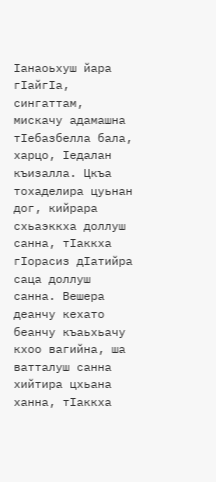Iанаоьхуш йара гIайгIа,
сингаттам, мискачу адамашна тIебазбелла бала, харцо, Iедалан къизалла. Цкъа
тохаделира цуьнан дог, кийрара схьаэккха доллуш санна, тIаккха гIорасиз дIатийра
саца доллуш санна. Вешера деанчу кехато беанчу къаьхьачу кхоо вагийна, ша
ватталуш санна хийтира цхьана ханна, тIаккха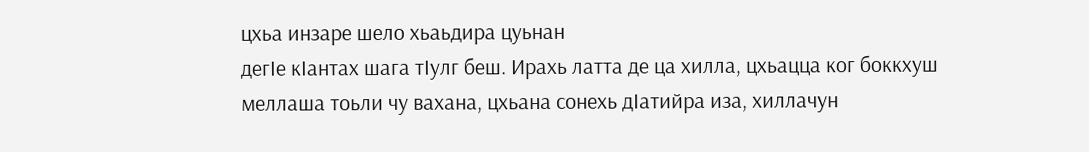цхьа инзаре шело хьаьдира цуьнан
дегIе кIантах шага тIулг беш. Ирахь латта де ца хилла, цхьацца ког боккхуш
меллаша тоьли чу вахана, цхьана сонехь дIатийра иза, хиллачун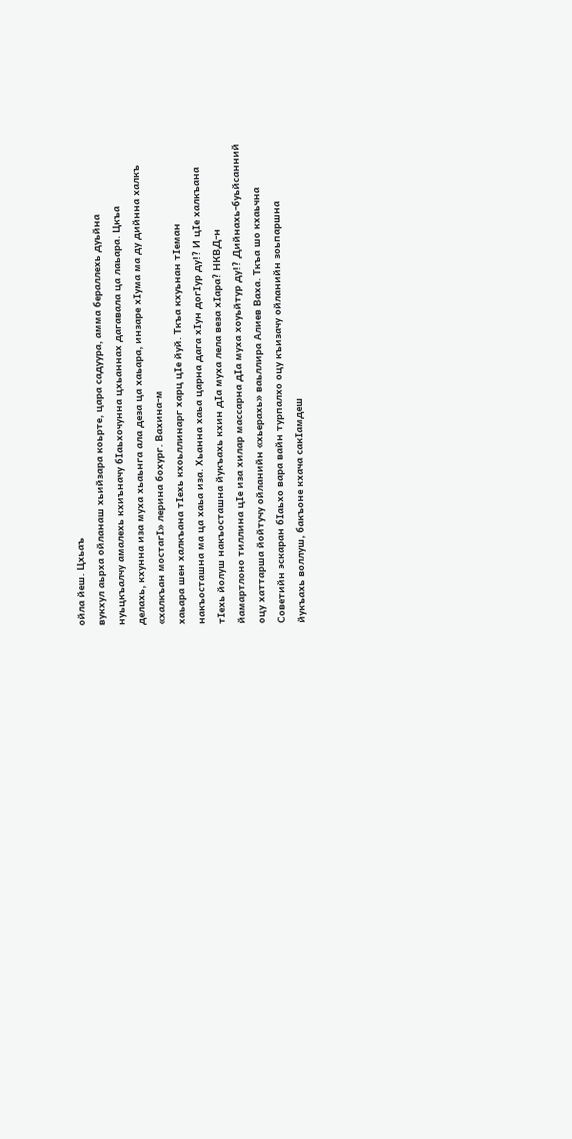ойла йеш. Цхьаъ
вукхул аьрха ойланаш хьийзара коьрте, цара садуура, амма бераллехь дуьйна
нуьцкъалчу амалехь кхиъначу бIаьхочунна цхьаннах дагавала ца лаьара. Цкъа
делахь, кхунна иза муха хьаьнга ала деза ца хаьара, инзаре хIума ма ду дийнна халкъ
«халкъан мостагI» лерина бохург. Вахина-м
хаьара шен халкъана тIехь кхоьллинарг харц цIе йуй. Ткъа кхуьнан тIеман
накъосташна ма ца хаьа иза. Хьанна хаьа царна дага хIун догIур ду!? И цIе халкъана
тIехь йолуш накъосташна йукъахь кхин дIа муха лела веза хIара? НКВД-н
йамартлоно тиллина цIе иза хилар массарна дIа муха хоуьйтур ду!? Дийнахь-буьйсанний
оцу хаттарша йойтучу ойланийн «хьерахь» ваьллира Алиев Ваха. Ткъа шо кхаьчна
Советийн эскаран бIаьхо вара вайн турпалхо оцу къизачу ойланийн зоьпаршна
йукъахь воллуш, бакъоне кхача сакIамдеш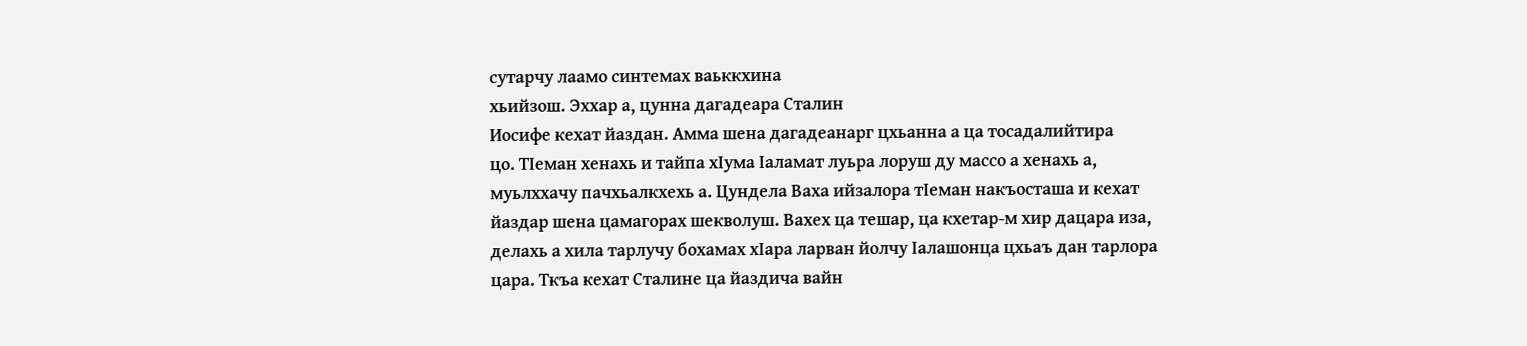сутарчу лаамо синтемах ваьккхина
хьийзош. Эххар а, цунна дагадеара Сталин
Иосифе кехат йаздан. Амма шена дагадеанарг цхьанна а ца тосадалийтира
цо. ТIеман хенахь и тайпа хIума Iаламат луьра лоруш ду массо а хенахь а,
муьлххачу пачхьалкхехь а. Цундела Ваха ийзалора тIеман накъосташа и кехат
йаздар шена цамагорах шекволуш. Вахех ца тешар, ца кхетар-м хир дацара иза,
делахь а хила тарлучу бохамах хIара ларван йолчу Iалашонца цхьаъ дан тарлора
цара. Ткъа кехат Сталине ца йаздича вайн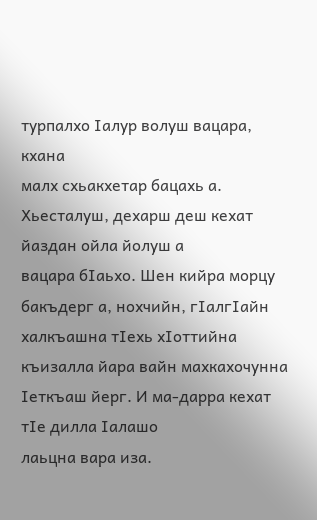турпалхо Iалур волуш вацара, кхана
малх схьакхетар бацахь а. Хьесталуш, дехарш деш кехат йаздан ойла йолуш а
вацара бIаьхо. Шен кийра морцу бакъдерг а, нохчийн, гIалгIайн халкъашна тIехь хIоттийна
къизалла йара вайн махкахочунна Iеткъаш йерг. И ма-дарра кехат тIе дилла Iалашо
лаьцна вара иза.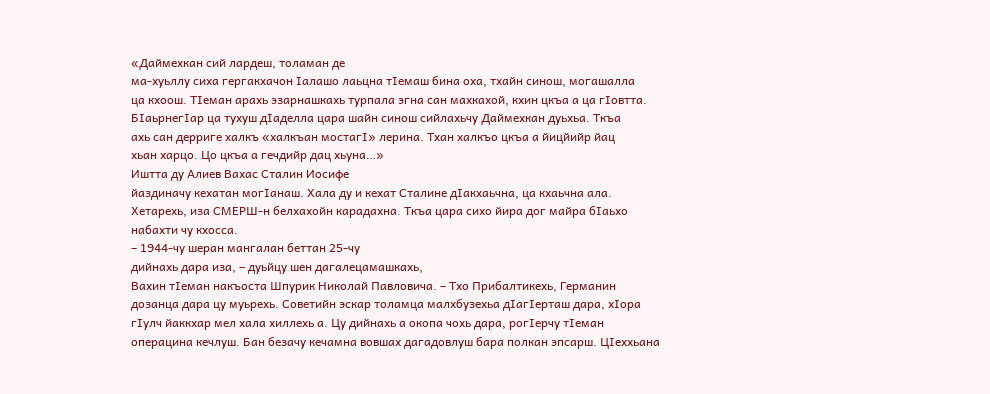«Даймехкан сий лардеш, толаман де
ма-хуьллу сиха гергакхачон Iалашо лаьцна тIемаш бина оха, тхайн синош, могашалла
ца кхоош. ТIеман арахь эзарнашкахь турпала эгна сан махкахой, кхин цкъа а ца гIовтта.
БIаьрнегIар ца тухуш дIаделла цара шайн синош сийлахьчу Даймехкан дуьхьа. Ткъа
ахь сан дерриге халкъ «халкъан мостагI» лерина. Тхан халкъо цкъа а йицйийр йац
хьан харцо. Цо цкъа а гечдийр дац хьуна…»
Иштта ду Алиев Вахас Сталин Иосифе
йаздиначу кехатан могIанаш. Хала ду и кехат Сталине дIакхаьчна, ца кхаьчна ала.
Хетарехь, иза СМЕРШ-н белхахойн карадахна. Ткъа цара сихо йира дог майра бIаьхо
набахти чу кхосса.
– 1944-чу шеран мангалан беттан 25-чу
дийнахь дара иза, – дуьйцу шен дагалецамашкахь,
Вахин тIеман накъоста Шпурик Николай Павловича. – Тхо Прибалтикехь, Германин
дозанца дара цу муьрехь. Советийн эскар толамца малхбузехьа дIагIерташ дара, хIора
гIулч йаккхар мел хала хиллехь а. Цу дийнахь а окопа чохь дара, рогIерчу тIеман
операцина кечлуш. Бан безачу кечамна вовшах дагадовлуш бара полкан эпсарш. ЦIеххьана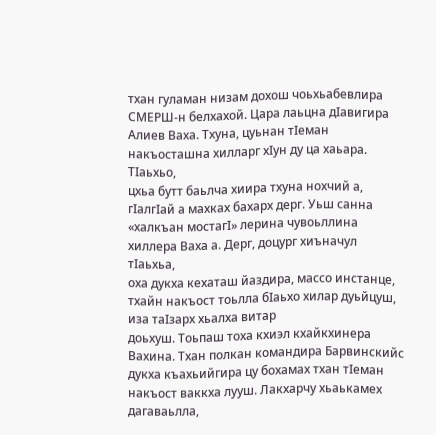тхан гуламан низам дохош чоьхьабевлира СМЕРШ-н белхахой. Цара лаьцна дIавигира
Алиев Ваха. Тхуна, цуьнан тIеман накъосташна хилларг хIун ду ца хаьара. ТIаьхьо,
цхьа бутт баьлча хиира тхуна нохчий а, гIалгIай а махках бахарх дерг. Уьш санна
«халкъан мостагI» лерина чувоьллина хиллера Ваха а. Дерг, доцург хиъначул тIаьхьа,
оха дукха кехаташ йаздира, массо инстанце,
тхайн накъост тоьлла бIаьхо хилар дуьйцуш, иза таIзарх хьалха витар
доьхуш. Тоьпаш тоха кхиэл кхайкхинера Вахина. Тхан полкан командира Барвинскийс
дукха къахьийгира цу бохамах тхан тIеман накъост ваккха лууш. Лакхарчу хьаькамех
дагаваьлла,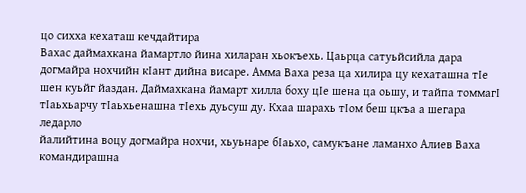цо сихха кехаташ кечдайтира
Вахас даймахкана йамартло йина хиларан хьокъехь. Цаьрца сатуьйсийла дара
догмайра нохчийн кIант дийна висаре. Амма Ваха реза ца хилира цу кехаташна тIе
шен куьйг йаздан. Даймахкана йамарт хилла боху цIе шена ца оьшу, и тайпа томмагI
тIаьхьарчу тIаьхьенашна тIехь дуьсуш ду. Кхаа шарахь тIом беш цкъа а шегара ледарло
йалийтина воцу догмайра нохчи, хьуьнаре бIаьхо, самукъане ламанхо Алиев Ваха
командирашна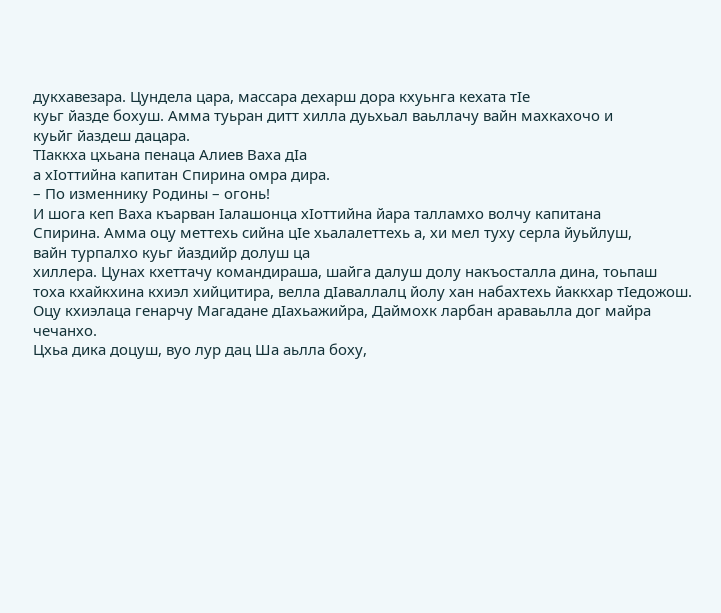дукхавезара. Цундела цара, массара дехарш дора кхуьнга кехата тIе
куьг йазде бохуш. Амма туьран дитт хилла дуьхьал ваьллачу вайн махкахочо и
куьйг йаздеш дацара.
ТIаккха цхьана пенаца Алиев Ваха дIа
а хIоттийна капитан Спирина омра дира.
– По изменнику Родины – огонь!
И шога кеп Ваха къарван Iалашонца хIоттийна йара талламхо волчу капитана
Спирина. Амма оцу меттехь сийна цIе хьалалеттехь а, хи мел туху серла йуьйлуш,
вайн турпалхо куьг йаздийр долуш ца
хиллера. Цунах кхеттачу командираша, шайга далуш долу накъосталла дина, тоьпаш
тоха кхайкхина кхиэл хийцитира, велла дIаваллалц йолу хан набахтехь йаккхар тIедожош.
Оцу кхиэлаца генарчу Магадане дIахьажийра, Даймохк ларбан араваьлла дог майра чечанхо.
Цхьа дика доцуш, вуо лур дац Ша аьлла боху,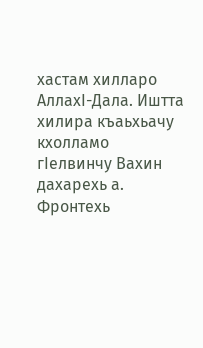хастам хилларо
АллахI-Дала. Иштта хилира къаьхьачу кхолламо гIелвинчу Вахин дахарехь а. Фронтехь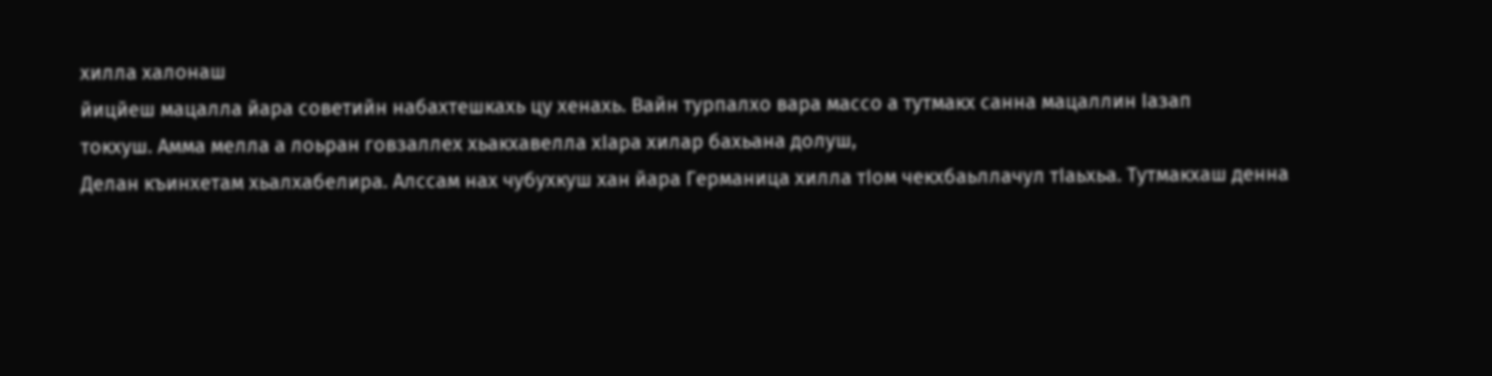хилла халонаш
йицйеш мацалла йара советийн набахтешкахь цу хенахь. Вайн турпалхо вара массо а тутмакх санна мацаллин Iазап
токхуш. Амма мелла а лоьран говзаллех хьакхавелла хIара хилар бахьана долуш,
Делан къинхетам хьалхабелира. Алссам нах чубухкуш хан йара Германица хилла тIом чекхбаьллачул тIаьхьа. Тутмакхаш денна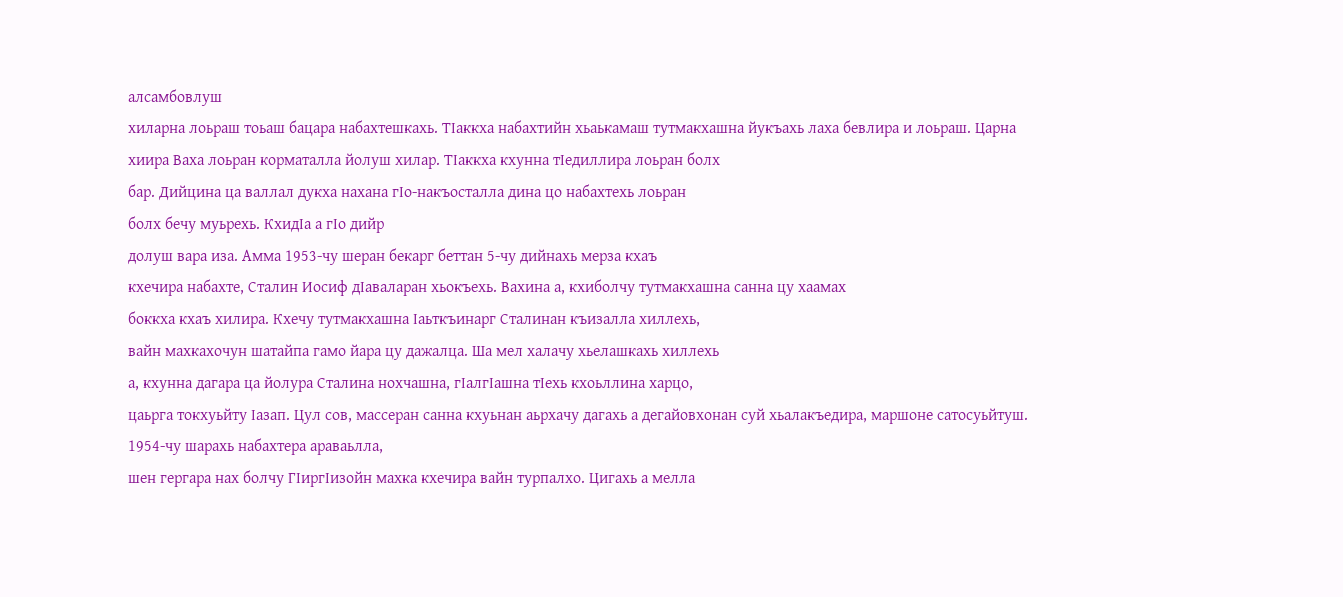алсамбовлуш
хиларна лоьраш тоьаш бацара набахтешкахь. ТIаккха набахтийн хьаькамаш тутмакхашна йукъахь лаха бевлира и лоьраш. Царна
хиира Ваха лоьран корматалла йолуш хилар. ТIаккха кхунна тIедиллира лоьран болх
бар. Дийцина ца валлал дукха нахана гIо-накъосталла дина цо набахтехь лоьран
болх бечу муьрехь. КхидIа а гIо дийр
долуш вара иза. Амма 1953-чу шеран бекарг беттан 5-чу дийнахь мерза кхаъ
кхечира набахте, Сталин Иосиф дIаваларан хьокъехь. Вахина а, кхиболчу тутмакхашна санна цу хаамах
боккха кхаъ хилира. Кхечу тутмакхашна Iаьткъинарг Сталинан къизалла хиллехь,
вайн махкахочун шатайпа гамо йара цу дажалца. Ша мел халачу хьелашкахь хиллехь
а, кхунна дагара ца йолура Сталина нохчашна, гIалгIашна тIехь кхоьллина харцо,
цаьрга токхуьйту Iазап. Цул сов, массеран санна кхуьнан аьрхачу дагахь а дегайовхонан суй хьалакъедира, маршоне сатосуьйтуш.
1954-чу шарахь набахтера араваьлла,
шен гергара нах болчу ГIиргIизойн махка кхечира вайн турпалхо. Цигахь а мелла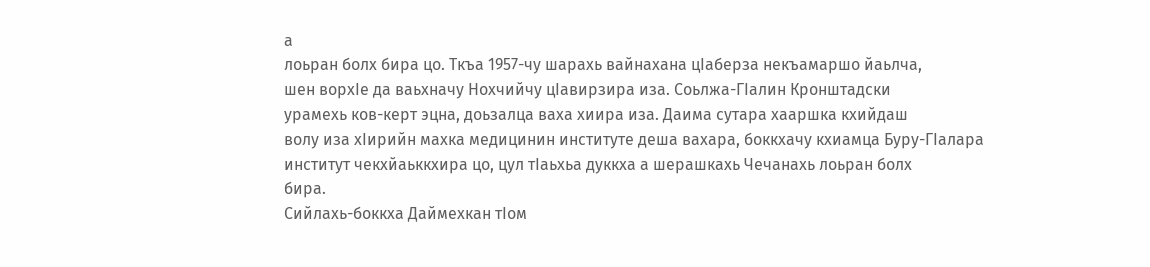а
лоьран болх бира цо. Ткъа 1957-чу шарахь вайнахана цIаберза некъамаршо йаьлча,
шен ворхIе да ваьхначу Нохчийчу цIавирзира иза. Соьлжа-ГIалин Кронштадски
урамехь ков-керт эцна, доьзалца ваха хиира иза. Даима сутара хааршка кхийдаш
волу иза хIирийн махка медицинин институте деша вахара, боккхачу кхиамца Буру-ГIалара
институт чекхйаьккхира цо, цул тIаьхьа дуккха а шерашкахь Чечанахь лоьран болх
бира.
Сийлахь-боккха Даймехкан тIом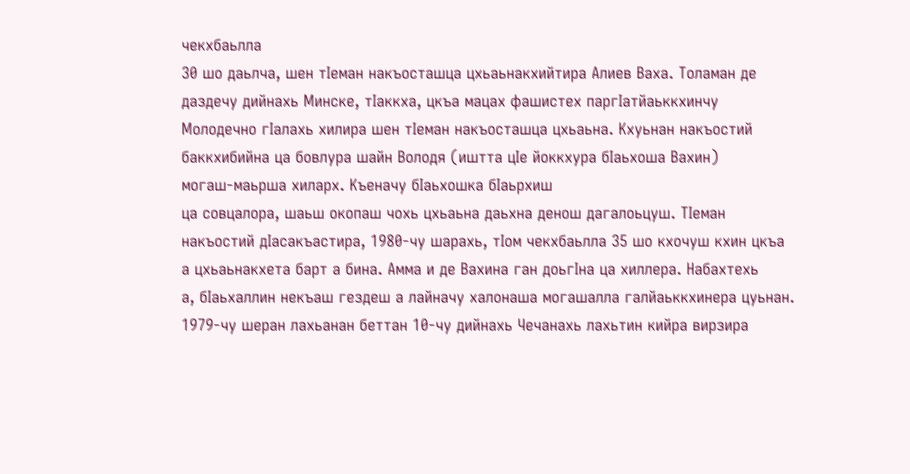чекхбаьлла
30 шо даьлча, шен тIеман накъосташца цхьаьнакхийтира Алиев Ваха. Толаман де
даздечу дийнахь Минске, тIаккха, цкъа мацах фашистех паргIатйаьккхинчу
Молодечно гIалахь хилира шен тIеман накъосташца цхьаьна. Кхуьнан накъостий
баккхибийна ца бовлура шайн Володя (иштта цIе йоккхура бIаьхоша Вахин)
могаш-маьрша хиларх. Къеначу бIаьхошка бIаьрхиш
ца совцалора, шаьш окопаш чохь цхьаьна даьхна денош дагалоьцуш. ТIеман
накъостий дIасакъастира, 1980-чу шарахь, тIом чекхбаьлла 35 шо кхочуш кхин цкъа
а цхьаьнакхета барт а бина. Амма и де Вахина ган доьгIна ца хиллера. Набахтехь
а, бIаьхаллин некъаш гездеш а лайначу халонаша могашалла галйаьккхинера цуьнан.
1979-чу шеран лахьанан беттан 10-чу дийнахь Чечанахь лахьтин кийра вирзира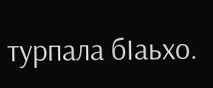турпала бIаьхо.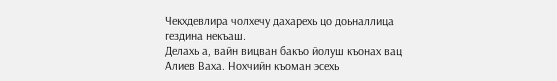Чекхдевлира чолхечу дахарехь цо доьналлица гездина некъаш.
Делахь а, вайн вицван бакъо йолуш къонах вац Алиев Ваха. Нохчийн къоман эсехь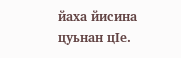йаха йисина цуьнан цIе.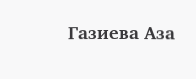Газиева Аза